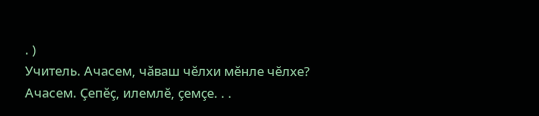. )
Учитель. Ачасем, чăваш чĕлхи мĕнле чĕлхе?
Ачасем. Çепĕç, илемлĕ, çемçе. . .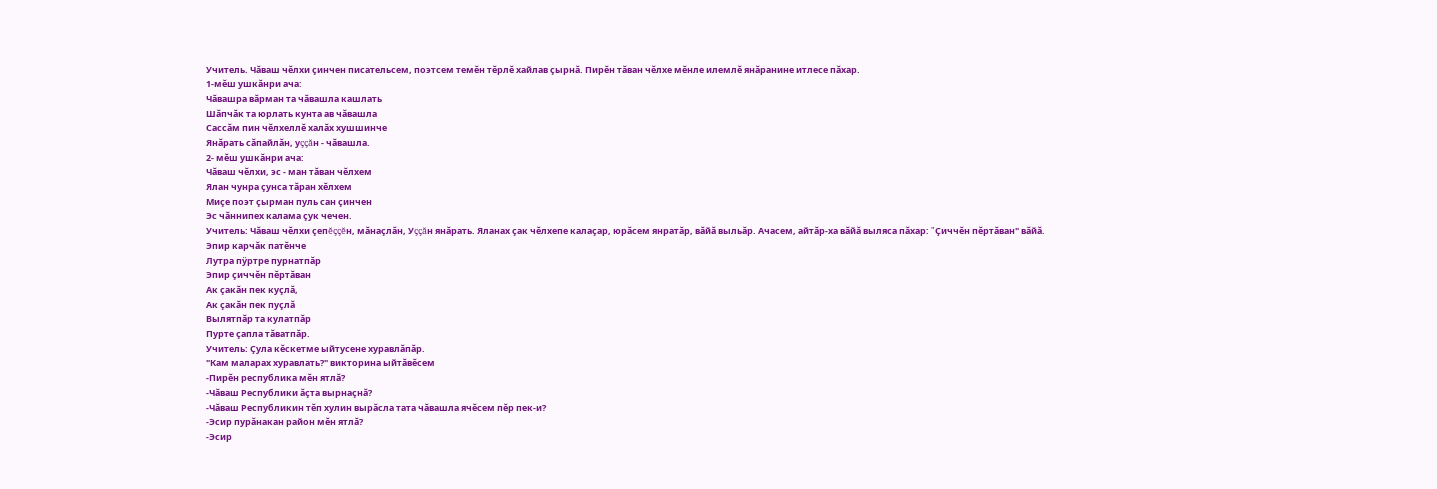Учитель. Чăваш чĕлхи çинчен писательсем, поэтсем темĕн тĕрлĕ хайлав çырнă. Пирĕн тăван чĕлхе мĕнле илемлĕ янăранине итлесе пăхар.
1-мĕш ушкăнри ача:
Чăвашра вăрман та чăвашла кашлать
Шăпчăк та юрлать кунта ав чăвашла
Сассăм пин чĕлхеллĕ халăх хушшинче
Янăрать сăпайлăн, уççăн - чăвашла.
2- мĕш ушкăнри ача:
Чăваш чĕлхи, эс - ман тăван чĕлхем
Ялан чунра çунса тăран хĕлхем
Миçе поэт çырман пуль сан çинчен
Эс чăннипех калама çук чечен.
Учитель: Чăваш чĕлхи çепĕççĕн, мăнаçлăн, Уççăн янăрать. Яланах çак чĕлхепе калаçар, юрăсем янратăр, вăйă выльăр. Ачасем, айтăр-ха вăйă выляса пăхар: "Çиччĕн пĕртăван" вăйă.
Эпир карчăк патĕнче
Лутра пÿртре пурнатпăр
Эпир çиччĕн пĕртăван
Ак çакăн пек куçлă,
Ак çакăн пек пуçлă
Вылятпăр та кулатпăр
Пурте çапла тăватпăр.
Учитель: Çула кĕскетме ыйтусене хуравлăпăр.
"Кам маларах хуравлать?" викторина ыйтăвĕсем
-Пирĕн республика мĕн ятлă?
-Чăваш Республики ăçта вырнаçнă?
-Чăваш Республикин тĕп хулин вырăсла тата чăвашла ячĕсем пĕр пек-и?
-Эсир пурăнакан район мĕн ятлă?
-Эсир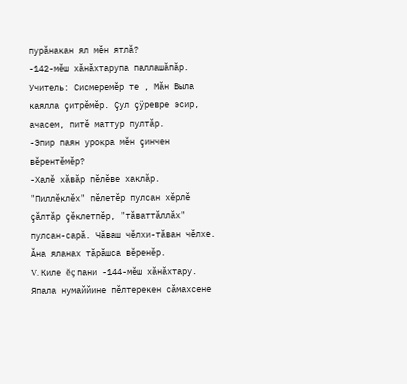пурăнакан ял мĕн ятлă?
-142-мĕш хăнăхтарупа паллашăпăр.
Учитель: Сисмеремĕр те , Мăн Выла каялла çитрĕмĕр. Çул çÿревре эсир, ачасем, питĕ маттур пултăр.
-Эпир паян урокра мĕн çинчен вĕрентĕмĕр?
-Халĕ хăвăр пĕлĕве хаклăр. "Пиллĕклĕх" пĕлетĕр пулсан хĕрлĕ çăлтăр çĕклетпĕр, "тăваттăллăх" пулсан-сарă. Чăваш чĕлхи-тăван чĕлхе. Ăна яланах тăрăшса вĕренĕр.
V. Киле ĕç пани -144-мĕш хăнăхтару. Япала нумаййине пĕлтерекен сăмахсене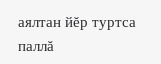аялтан йĕр туртса паллă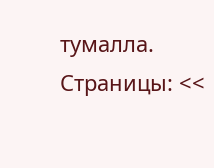тумалла.
Страницы: <<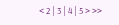< 2 | 3 | 4 | 5 > >>